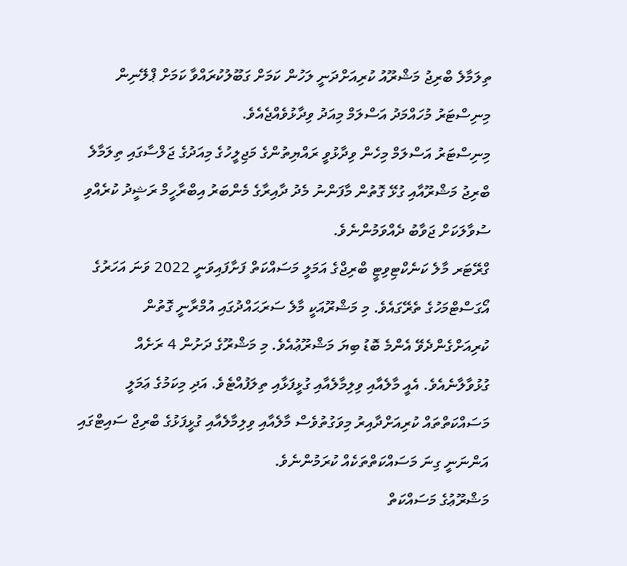ތިލަމާލެ ބްރިޖު މަޝްރޫއު ކުރިއަށްދަނީ ލަހުން ކަމަށް ގަބޫލުކުރައްވާ ކަމަށް ޕްލޭނިން މިނިސްޓަރު މުހައްމަދު އަސްލަމް މިއަދު ވިދާޅުވެއްޖެއެވެ.
މިނިސްޓަރު އަސްލަމް މިހެން ވިދާޅުވީ ރައްޔިތުންގެ މަޖިލީހުގެ މިއަދުގެ ޖަލްސާގައި ތިލަމާލެ ބްރިޖު މަޝްރޫއާއި ގުޅޭ ގޮތުން މާފަންނު މެދު ދާއިރާގެ މެންބަރު އިބްރާހީމް ރަޝީދު ކުރެއްވި ސުވާލަކަށް ޖަވާބު ދެއްވަމުންނެވެ.
ގްރޭޓަރ މާލެ ކަނެކްޓިވިޓީ ބްރިޖްގެ އަމަލީ މަސައްކަތް ފަށާފައިވަނީ 2022 ވަނަ އަހަރުގެ އޯގަސްޓްމަހުގެ ތެރޭގައެވެ. މި މަޝްރޫއަކީ މާލެ ސަރަޙައްދުގައި އުމްރާނީ ގޮތުން ކުރިއަށްގެންދެވޭ އެންމެ ބޮޑު ބިޔަ މަޝްރޫޢުއެވެ. މި މަޝްރޫގެ ދަށުން 4 ރަށެއް ގުޅުވާލާނެއެވެ. އެއީ މާލެއާއި ވިލިމާލެއާއި ގުޅީފަޅާއި ތިލަފުއްޓެވެ. އަދި މިކަމުގެ ޢަމަލީ މަސައްކަތްތައް ކުރިއަށްދާއިރު މިވަގުތުވެސް މާލެއާއި ވިލިމާލެއާއި ގުޅީފަޅުގެ ބްރިޖް ސައިޓްގައި އަންނަނީ ގިނަ މަސައްކަތްތަކެއް ކުރަމުންނެވެ.
މަޝްރޫޢުގެ މަސައްކަތް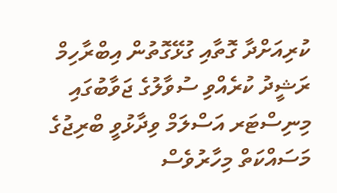ކުރިއަށްދާ ގޮތާއި ގުޅޭގޮތުން އިބްރާހިމް ރަޝީދު ކުރެއްވި ސުވާލުގެ ޖަވާބުގައި މިނިސްޓަރ އަސްލަމް ވިދާޅުވީ ބްރިޖުގެ މަސައްކަތް މިހާރުވެސް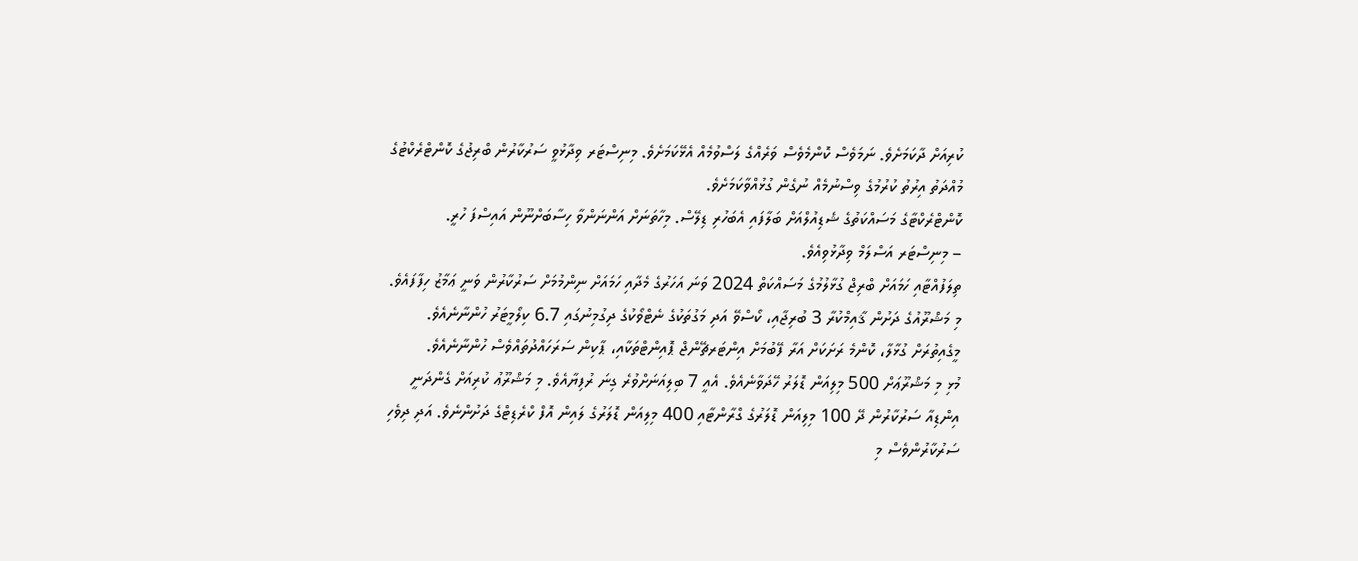ކުރިއަށް ދާކަމަށެވެ. ނަމަވެސް ކޮންމެވެސް ވަރެއްގެ ލަސްވުމެއް އެޅޭކަމަށެވެ. މިނިސްޓަރ ވިދާޅުވީ ސަރުކާރުން ބްރިޖުގެ ކޮންޓްރެކްޓުގެ މުއްދަތު އިރުތު ކުރުމުގެ ވިސްނުމެއް ނުގެން ގުޅުއްވާކަމަށެވެ.
ކޮންޓްރެކްޓާގެ މަސައްކަތުގެ ޝެޑިއުލްއަށް ބަލާފައި އެބަހުރި ޑިލޭސް. މިހާތަނަށް އަންނަންވާ ހިސާބަށްނޫން އައިސްފަ ހުރީ.
– މިނިސްޓަރ އަސްލަމް ވިދާޅުވިއެވެ.
ތިލަފުއްޓާއި ހަމައަށް ބްރިޖް ގުޅާލުމުގެ މަސައްކަތް 2024 ވަނަ އަހަރުގެ މެދާއި ހަމައަށް ނިންމުމަށް ސަރުކާރުން ވަނީ ޢަމާޒު ހިފާފައެވެ. މި މަޝްރޫއުގެ ދަށުން ޤާއިމްކުރާ 3 ބުރިޖާއި، ކޯސްވޭ އަދި މަގުތަކުގެ ނެޓްވޯކުގެ ދިގުމިނުގައި 6.7 ކިލޯމީޓަރު ހުންނާނެއެވެ. މީގެއިތުރަށް ގުޅާލާ، ކޮންމެ ރަށަކަށް އަރާ ފޭބުމަށް އިންޓަރޗޭންޖް ޕޮއިންޓްތަކާއި، ޕާކިން ސަރަހައްދުތައްވެސް ހުންނާނެއެވެ.
މުޅި މި މަޝްރޫޢަށް 500 މިލިއަން ޑޮލަރު ހޭދަވާނެއެވެ. އެއީ 7 ބިލިއަނަށްވުރެ ގިނަ ރުފިޔާއެވެ. މި މަޝްރޫޢު ކުރިއަށް ގެންދަނީ އިންޑިއާ ސަރުކާރުން ދޭ 100 މިލިއަން ޑޮލަރުގެ ގްރާންޓާއި 400 މިލިއަން ޑޮލަރުގެ ލައިން އޮފް ކްރެޑިޓްގެ ދަށުންނެވެ. އަދި ދިވެހި ސަރުކާރުންވެސް މި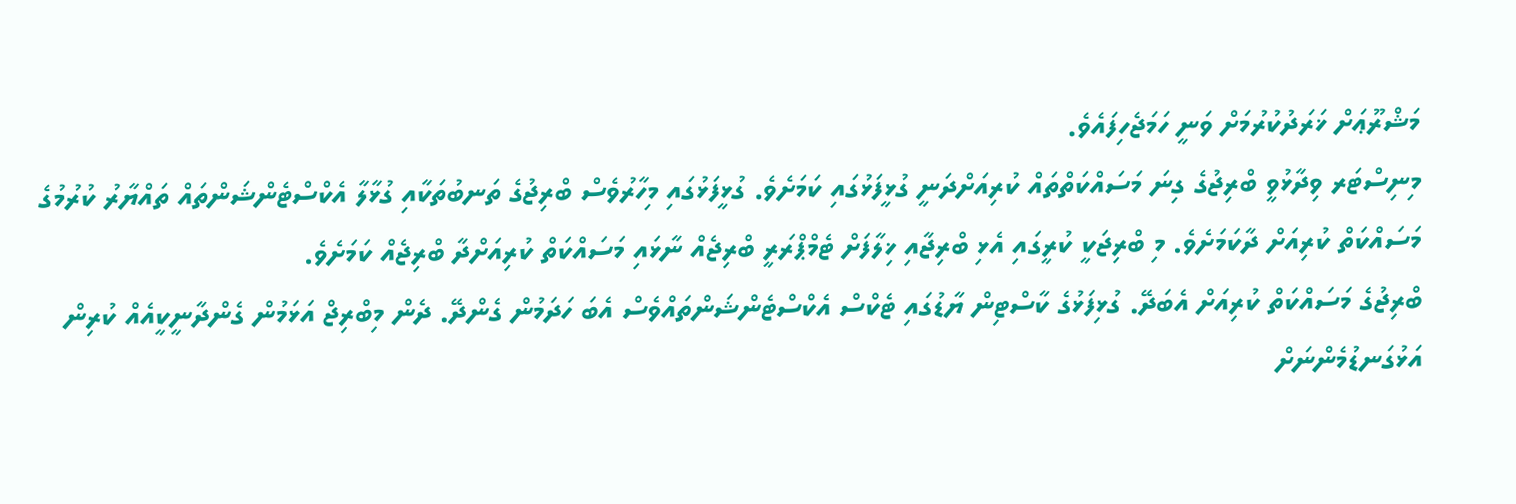މަޝްރޫޢަށް ޚަރަދުކުރުމަށް ވަނީ ހަމަޖެހިފައެވެ.
މިނިސްޓަރ ވިދާޅުވީ ބްރިޖުގެ ގިނަ މަސައްކަތްތައް ކުރިއަށްދަނީ ގުޅީފަޅުގައި ކަމަށެވެ. ގުޅީފަޅުގައި މިހާރުވެސް ބްރިޖުގެ ތަނބުތަކާއި ގުޅާލާ އެކްސްޓެންޝަންތައް ތައްޔާރު ކުރުމުގެ މަސައްކަތް ކުރިއަށް ދާކަމަށެވެ. މި ބްރިޖަކީ ކުރީގައި އެޅި ބްރިޖާއި ޚިލާފަށް ޓެމްޕްރަރީ ބްރިޖެއް ނާޅައި މަސައްކަތް ކުރިއަށްދާ ބްރިޖެއް ކަމަށެވެ.
ބްރިޖުގެ މަސައްކަތް ކުރިއަށް އެބަދޭ. ގުޅިފަޅުގެ ކާސްޓިން ޔާޑުގައި ޓެކްސް އެކްސްޓެންޝަންތައްވެސް އެބަ ހަދަމުން ގެންދޭ. ދެން މިބްރިޖް އަޅަމުން ގެންދާނީކީއެއް ކުރިން އަޅުގަނޑުމެންނަށް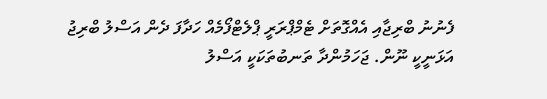ފެނުނު ބްރިޖާއި އެއްގޮތަށް ޓެމްޕްރަރީ ޕްލެޓްފޯމެއް ހަދާފަ ދެން އަސްލު ބްރިޖު އަޅަނީކީ ނޫން. ޖަހަމުންދާ ތަނބުތަކަކީ އަސްލު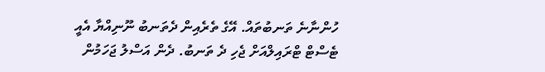ހުންނާނެ ތަނބުތައް. އޭގެ ތެރެއިން ދެތަނބު ނޫނިއްޔާ އެއީ ޓެސްޓް ޓްރައިލްއަށް ޖެހި ދެ ތަނބު. ދެން އަސްލު ޖަހަމުން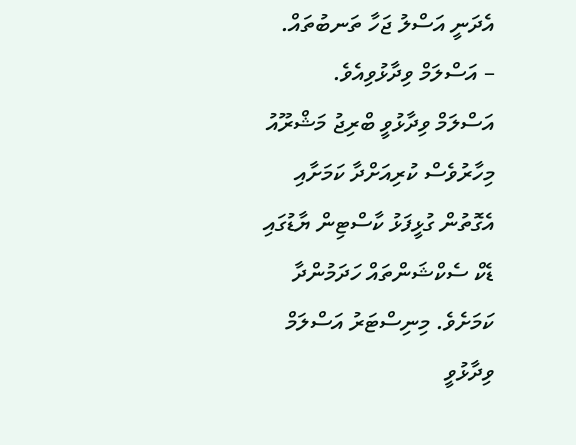އެދަނީ އަސްލު ޖަހާ ތަނބުތައް.
– އަސްލަމް ވިދާޅުވިއެވެ.
އަސްލަމް ވިދާޅުވީ ބްރިޖު މަޝްރޫއު މިހާރުވެސް ކުރިއަށްދާ ކަމަށާއި އެގޮތުން ގުޅީފަޅު ކާސްޓިން ޔާޑުގައި ޑެކް ސެކްޝަންތައް ހަދަމުންދާ ކަމަށެވެ. މިނިސްޓަރު އަސްލަމް ވިދާޅުވީ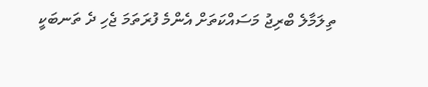ތިލަމާލެ ބްރިޖު މަސައްކަތަށް އެންމެ ފުރަތަމަ ޖެހި ދެ ތަނބަކީ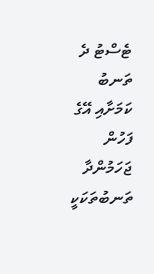ޓެސްޓު ދެ ތަނބު ކަމަށާއި އޭގެ ފަހުން ޖަހަމުންދާ ތަނބުތަކަކީ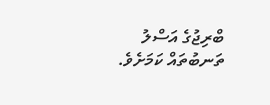ބްރިޖުގެ އަސްލު ތަނބުތައް ކަމަށެވެ.